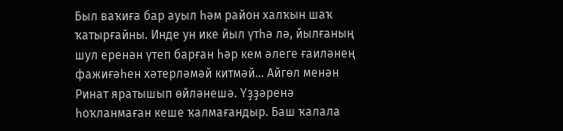Был ваҡиға бар ауыл һәм район халҡын шаҡ ҡатырғайны. Инде ун ике йыл үтһә лә, йылғаның шул еренән үтеп барған һәр кем әлеге ғаиләнең фажиғәһен хәтерләмәй китмәй... Айгөл менән Ринат яратышып өйләнешә. Үҙҙәренә һоҡланмаған кеше ҡалмағандыр. Баш ҡалала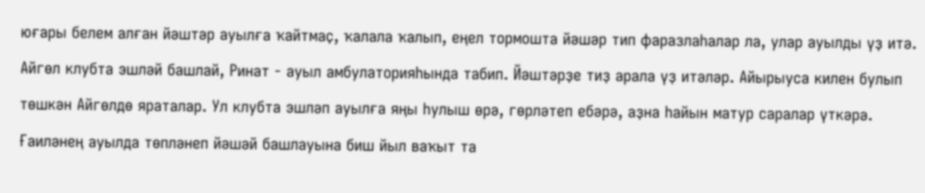юғары белем алған йәштәр ауылға ҡайтмаҫ, ҡалала ҡалып, еңел тормошта йәшәр тип фаразлаһалар ла, улар ауылды үҙ итә. Айгөл клубта эшләй башлай, Ринат - ауыл амбулаторияһында табип. Йәштәрҙе тиҙ арала үҙ итәләр. Айырыуса килен булып төшкән Айгөлдө яраталар. Ул клубта эшләп ауылға яңы һулыш өрә, гөрләтеп ебәрә, аҙна һайын матур саралар үткәрә. Ғаиләнең ауылда төпләнеп йәшәй башлауына биш йыл ваҡыт та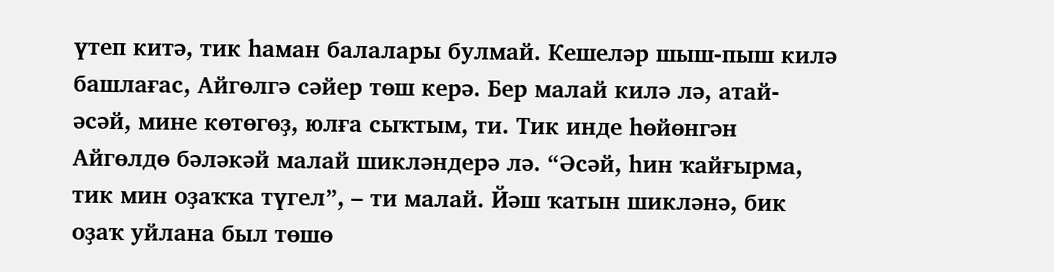үтеп китә, тик һаман балалары булмай. Кешеләр шыш-пыш килә башлағас, Айгөлгә сәйер төш керә. Бер малай килә лә, атай-әсәй, мине көтөгөҙ, юлға сыҡтым, ти. Тик инде һөйөнгән Айгөлдө бәләкәй малай шикләндерә лә. “Әсәй, һин ҡайғырма, тик мин оҙаҡҡа түгел”, – ти малай. Йәш ҡатын шикләнә, бик оҙаҡ уйлана был төшө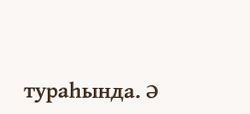тураһында. Ә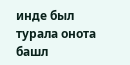инде был турала онота башл